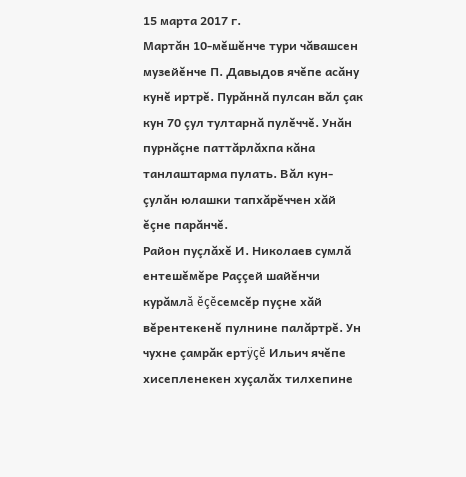15 марта 2017 г.
Мартăн 10-мĕшĕнче тури чăвашсен музейĕнче П. Давыдов ячĕпе асăну кунĕ иртрĕ. Пурăннă пулсан вăл çак кун 70 çул тултарнă пулĕччĕ. Унăн пурнăçне паттăрлăхпа кăна танлаштарма пулать. Вăл кун-çулăн юлашки тапхăрĕччен хăй ĕçне парăнчĕ.
Район пуçлăхĕ И. Николаев сумлă ентешĕмĕре Раççей шайĕнчи курăмлă ĕçĕсемсĕр пуçне хăй вĕрентекенĕ пулнине палăртрĕ. Ун чухне çамрăк ертÿçĕ Ильич ячĕпе хисепленекен хуçалăх тилхепине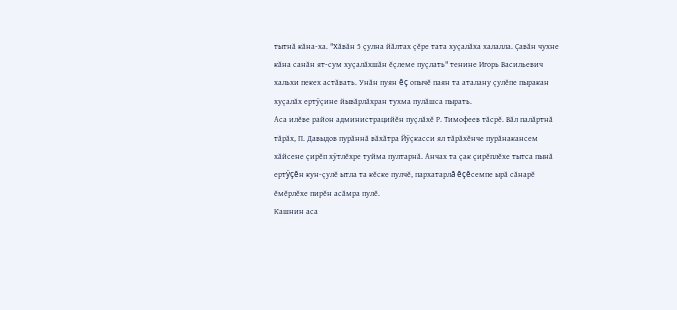тытнă кăна-ха. "Хăвăн 5 çулна йăлтах çĕре тата хуçалăха халалла. Çавăн чухне кăна санăн ят-сум хуçалăхшăн ĕçлеме пуçлать" тенине Игорь Васильевич хальхи пекех астăвать. Унăн пуян ĕç опычĕ паян та аталану çулĕпе пыракан хуçалăх ертÿçине йывăрлăхран тухма пулăшса пырать.
Аса илĕве район администрацийĕн пуçлăхĕ Р. Тимофеев тăсрĕ. Вăл палăртнă тăрăх, П. Давыдов пурăннă вăхăтра Йÿçкасси ял тăрăхĕнче пурăнакансем хăйсене çирĕп хÿтлĕхре туйма пултарнă. Анчах та çак çирĕплĕхе тытса пынă ертÿçĕн кун-çулĕ ытла та кĕске пулчĕ, пархатарлă ĕçĕсемпе ырă сăнарĕ ĕмĕрлĕхе пирĕн асăмра пулĕ.
Кашнин аса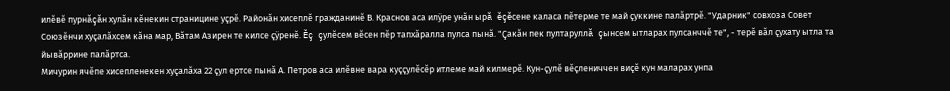илĕвĕ пурнăçăн хулăн кĕнекин страницине уçрĕ. Районăн хисеплĕ гражданинĕ В. Краснов аса илÿре унăн ырă ĕçĕсене каласа пĕтерме те май çуккине палăртрĕ. "Ударник" совхоза Совет Союзĕнчи хуçалăхсем кăна мар, Вăтам Азирен те килсе çÿренĕ. Ĕç çулĕсем вĕсен пĕр тапхăралла пулса пынă. "Çакăн пек пултаруллă çынсем ытларах пулсанччĕ те", - терĕ вăл çухату ытла та йывăррине палăртса.
Мичурин ячĕпе хисепленекен хуçалăха 22 çул ертсе пынă А. Петров аса илĕвне вара куççулĕсĕр итлеме май килмерĕ. Кун-çулĕ вĕçлениччен виçĕ кун маларах унпа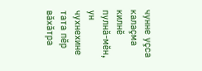чунне уçса калаçма килнĕ пулнă-мĕн, ун чухнехине тата пĕр вăхăтра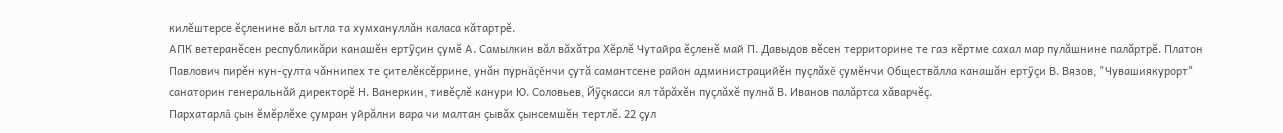килĕштерсе ĕçленине вăл ытла та хумхануллăн каласа кăтартрĕ.
АПК ветеранĕсен республикăри канашĕн ертÿçин çумĕ А. Самылкин вăл вăхăтра Хĕрлĕ Чутайра ĕçленĕ май П. Давыдов вĕсен территорине те газ кĕртме сахал мар пулăшнине палăртрĕ. Платон Павлович пирĕн кун-çулта чăннипех те çителĕксĕррине, унăн пурнăçĕнчи çутă самантсене район администрацийĕн пуçлăхĕ çумĕнчи Обществăлла канашăн ертÿçи В. Вязов, "Чувашиякурорт" санаторин генеральнăй директорĕ Н. Ванеркин, тивĕçлĕ канури Ю. Соловьев, Йÿçкасси ял тăрăхĕн пуçлăхĕ пулнă В. Иванов палăртса хăварчĕç.
Пархатарлă çын ĕмĕрлĕхе çумран уйрăлни вара чи малтан çывăх çынсемшĕн тертлĕ. 22 çул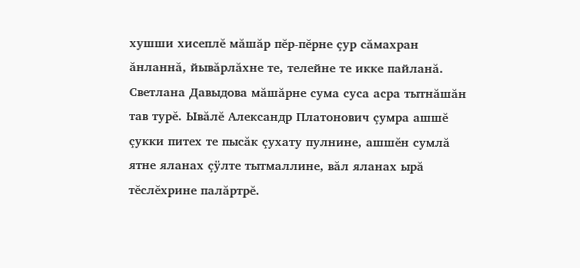хушши хисеплĕ мăшăр пĕр-пĕрне çур сăмахран ăнланнă, йывăрлăхне те, телейне те икке пайланă. Светлана Давыдова мăшăрне сума суса асра тытнăшăн тав турĕ. Ывăлĕ Александр Платонович çумра ашшĕ çукки питех те пысăк çухату пулнине, ашшĕн сумлă ятне яланах çÿлте тытмаллине, вăл яланах ырă тĕслĕхрине палăртрĕ.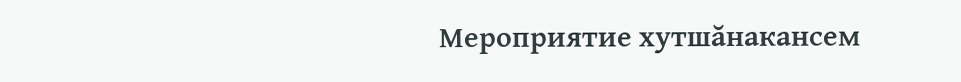Мероприятие хутшăнакансем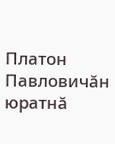Платон Павловичăн юратнă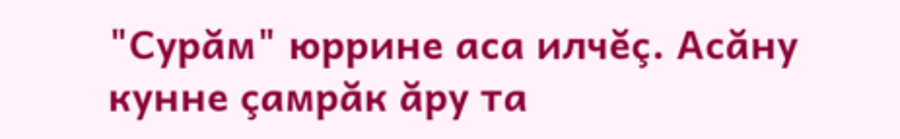"Сурăм" юррине аса илчĕç. Асăну кунне çамрăк ăру та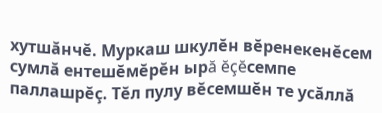хутшăнчĕ. Муркаш шкулĕн вĕренекенĕсем сумлă ентешĕмĕрĕн ырă ĕçĕсемпе паллашрĕç. Тĕл пулу вĕсемшĕн те усăллă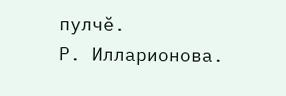пулчĕ.
Р. Илларионова.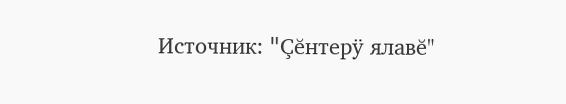Источник: "Çĕнтерÿ ялавĕ"